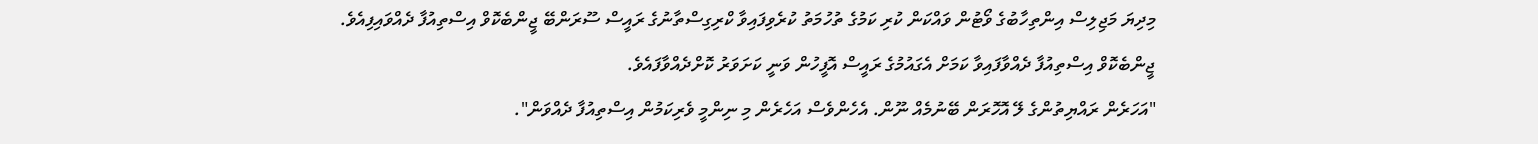މިދިޔަ މަޖިލިސް އިންތިހާބުގެ ވޯޓުން ވައްކަން ކުރި ކަމުގެ ތުހުމަތު ކުރެވިފައިވާ ކްރިގިސްތާނުގެ ރައީސް ސޫރަންބޭ ޖީންބެކޮވް އިސްތިއުފާ ދެއްވައިފިއެވެ.
ޖީންބެކޮވް އިސްތިއުފާ ދެއްވާފައިވާ ކަމަށް އެގައުމުގެ ރައީސް އޮފީހުން ވަނީ ކަށަވަރު ކޮށްދެއްވާފައެވެ.
"އަހަރެން ރައްޔިތުންގެ ލޭ އޮހޮރަން ބޭނުމެއް ނޫން. އެހެންވެސް އަހެރެން މި ނިންމީ ވެރިކަމުން އިސްތިއުފާ ދެއްވަން".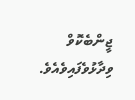ޖީންބެކޮވް ވިދާޅުވެފައިވެއެވެ.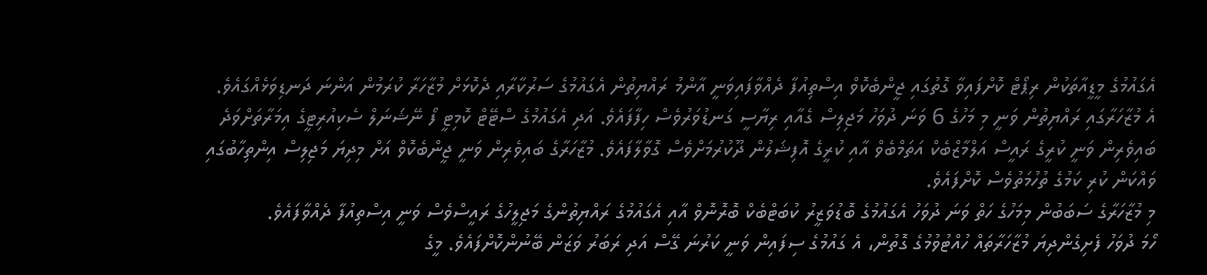އެގައުމުގެ މީޑީއާތަކުން ރިޕޯޓް ކޮށްފައިވާ ގޮތުގައި ޖީންބެކޮވް އިސްތިއުފާ ދެއްވާފައިވަނީ އާންމު ރައްޔިތުން އެގައުމުގެ ސަރުކާރާއި ދެކޮޅަށް މުޒާހަރާ ކުރަމުން އަންނަ ދަނޑިވަޅެއްގައެވެ.
އެ މުޒާހަރާގައި ރައްޔިތުން ވަނީ މި މަހުގެ 6 ވަނަ ދުވަހު މަޖިލިސް ގެއާއި ރިޔާސީ ގަނޑުވަރުވެސް ހިފާފައެވެ. އަދި އެގައުމުގެ ސްޓޭޓް ކޮމިޓީ ފޯ ނޭޝަނަލް ސެކިއުރިޓީގެ އިމަރާތަށްވަދެ ބައިވެރިން ވަނީ ކުރީގެ ރައީސް އަލްމާޒްބެކް އަތަމްބެވް އާއި ކުރީގެ އޮފިޝަލުން ދޫކުރުމަށްވެސް ގޮވާލާފައެވެ. މުޒާހަރާގެ ބައިވެރިން ވަނީ ޖީންބެކޮވް އަށް މިދިޔަ މަޖިލިސް އިންތިހާބުގައި ވައްކަން ކުރި ކަމުގެ ތުހުމަތުވެސް ކޮށްފައެވެ.
މި މުޒާހަރާގެ ސަބަބުން މިމަހުގެ ހަތް ވަނަ ދުވަހު އެގައުމުގެ ބޮޑުވަޒީރު ކުބަޓްބެކް ބޮރޮނޮވް އާއި އެގައުމުގެ ރައްޔިތުންގެ މަޖިލީހުގެ ރައީސްވެސް ވަނީ އިސްތިއުފާ ދެއްވާފައެވެ.
ހޯމަ ދުވަހު ފެށިގެންދިޔަ މުޒާހަރާތައް ހުއްޓުވުމުގެ ގޮތުން، އެ ގައުމުގެ ސިފައިން ވަނީ ކަރުނަ ގޭސް އަދި ރަބަރު ވަޒަން ބޭނުންކޮށްފައެވެ. މީގެ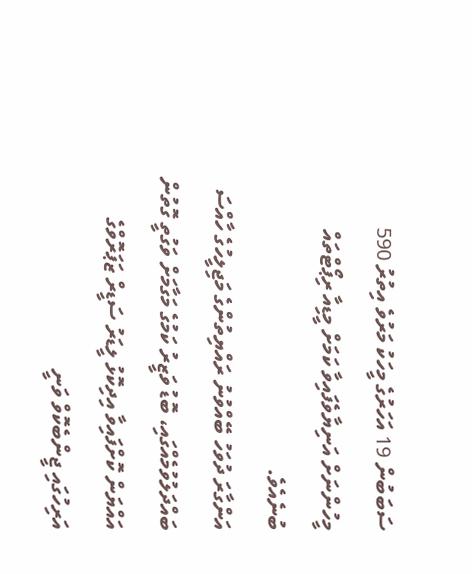ސަބަބުން 19 އަހަރުގެ މީހަކު މަރުވެ އިތުރު 590 މީހުންނަށް އަނިޔާވެފައިވާ ކަމަށް މީޑިއާ ރިޕޯޓްތައް ބުނެއެވެ.
އަންގާރަ ދުވަހު ބޭއްވުނު ރައްޔިތުންގެ މަޖިލީހުގެ ހާއްސަ ބައްދަލުވުމެއްގައި، ބޮޑު ވަޒީރު ކަމުގެ މަގާމަށް ވަގުތީ ގޮތުން އައްޔަން ކޮށްފައިވާ އިދިކޮޅު ލީޑަރު ސަޑީރް ޒަޕަރޮވްގެ އަރިހުގައި ޖީންބެކޮވް ވަނީ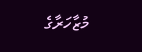މުޒާހަރާގެ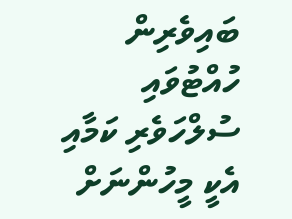ބައިވެރިން ހުއްޓުވައި ސުލްހަވެރި ކަމާއި އެކީ މީހުންނަށް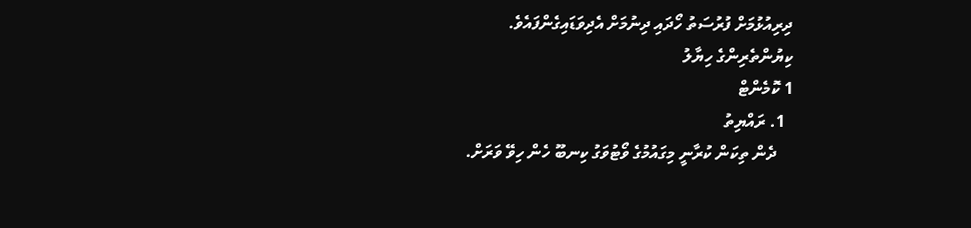ދިރިއުޅުމަށް ފުރުސަތު ހޯދައި ދިނުމަށް އެދިވަޑައިގެންފައެވެ.
ކިޔުންތެރިންގެ ހިޔާލު
1 ކޮމެންޓް
  1. ރައްޔިތު
    ދެން ތިކަން ކުރާނީ މިގައުމުގެ ވޯޓުވަގު ކިނބޫ ހެން ހިވޭ ވަރަށް.